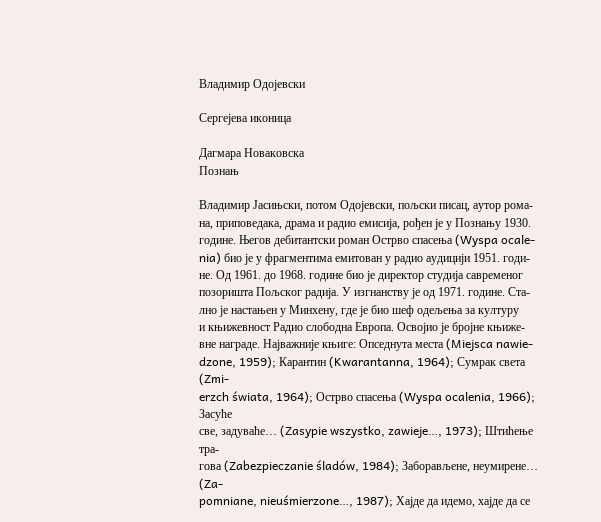Владимир Одојевски

Сергејева иконица

Дагмара Новаковска
Познањ

Владимир Јасињски, потом Одојевски, пољски писац, аутор рома-
на, приповедака, драма и радио емисија, рођен је у Познању 1930.
године. Његов дебитантски роман Острво спасења (Wyspa ocale-
nia) био је у фрагментима емитован у радио аудицији 1951. годи-
не. Од 1961. до 1968. године био је директор студија савременог
позоришта Пољског радија. У изгнанству је од 1971. године. Ста-
лно је настањен у Минхену, где је био шеф одељења за културу
и књижевност Радио слободна Европа. Освојио је бројне књиже-
вне награде. Најважније књиге: Опседнута места (Miejsca nawie-
dzone, 1959); Карантин (Kwarantanna, 1964); Сумрак света (Zmi-
erzch świata, 1964); Острво спасења (Wyspa ocalenia, 1966); Засуће
све, задуваће… (Zasypie wszystko, zawieje…, 1973); Штићење тра-
гова (Zabezpieczanie śladów, 1984); Заборављене, неумирене… (Za-
pomniane, nieuśmierzone…, 1987); Хајде да идемо, хајде да се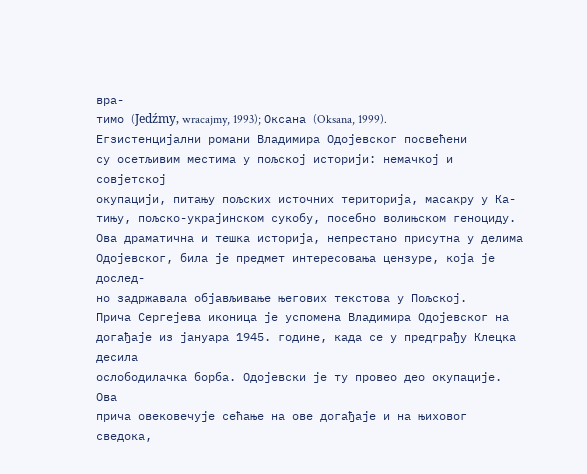вра-
тимо (Jedźmy, wracajmy, 1993); Оксана (Oksana, 1999).
Егзистенцијални романи Владимира Одојевског посвећени
су осетљивим местима у пољској историји: немачкој и совјетској
окупацији, питању пољских источних територија, масакру у Ка-
тињу, пољско-украјинском сукобу, посебно волињском геноциду.
Ова драматична и тешка историја, непрестано присутна у делима
Одојевског, била је предмет интересовања цензуре, која је дослед-
но задржавала објављивање његових текстова у Пољској.
Прича Сергејева иконица је успомена Владимира Одојевског на
догађаје из јануара 1945. године, када се у предграђу Клецка десила
ослободилачка борба. Одојевски је ту провео део окупације. Ова
прича овековечује сећање на ове догађаје и на њиховог сведока,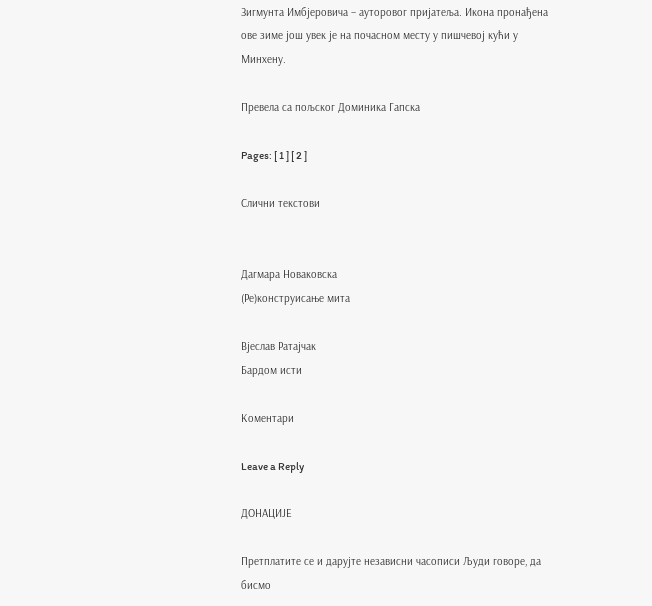Зигмунта Имбјеровича – ауторовог пријатеља. Икона пронађена
ове зиме још увек је на почасном месту у пишчевој кући у Минхену.

Превела са пољског Доминика Гапска

Pages: [ 1 ] [ 2 ]

Слични текстови


Дагмара Новаковска
(Ре)конструисање митa

Вјеслав Ратајчак
Бардом исти

Коментари

Leave a Reply

ДОНАЦИЈЕ

Претплатите се и дарујте независни часописи Људи говоре, да бисмо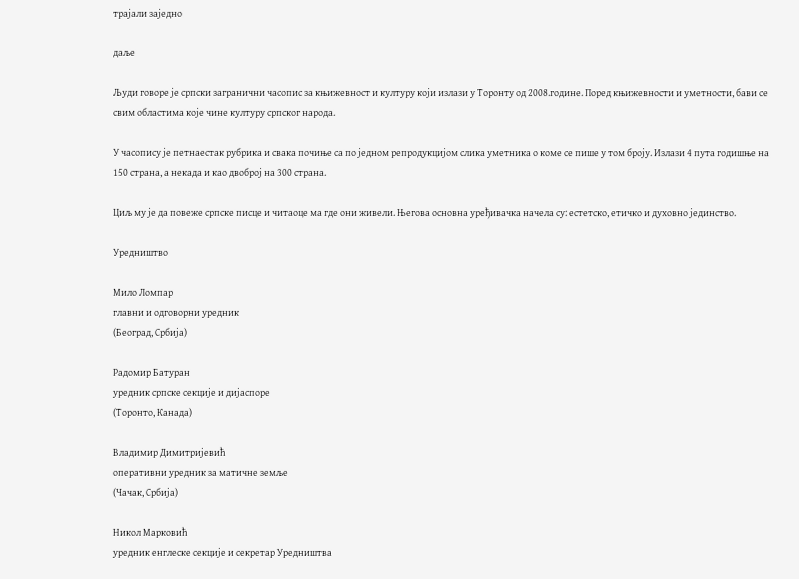трајали заједно

даље

Људи говоре је српски загранични часопис за књижевност и културу који излази у Торонту од 2008.године. Поред књижевности и уметности, бави се свим областима које чине културу српског народа.

У часопису је петнаестак рубрика и свака почиње са по једном репродукцијом слика уметника о коме се пише у том броју. Излази 4 пута годишње на 150 страна, а некада и као двоброј на 300 страна.

Циљ му је да повеже српске писце и читаоце ма где они живели. Његова основна уређивачка начела су: естетско, етичко и духовно јединство.

Уредништво

Мило Ломпар
главни и одговорни уредник
(Београд, Србија)

Радомир Батуран
уредник српске секције и дијаспоре
(Торонто, Канада)

Владимир Димитријевић
оперативни уредник за матичне земље
(Чачак, Србија)

Никол Марковић
уредник енглеске секције и секретар Уредништва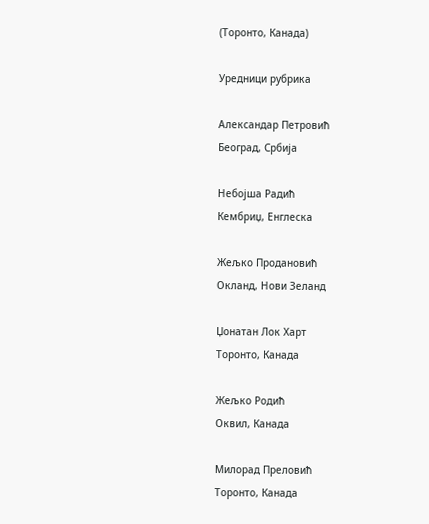(Торонто, Канада)

Уредници рубрика

Александар Петровић
Београд, Србија

Небојша Радић
Кембриџ, Енглеска

Жељко Продановић
Окланд, Нови Зеланд

Џонатан Лок Харт
Торонто, Канада

Жељко Родић
Оквил, Канада

Милорад Преловић
Торонто, Канада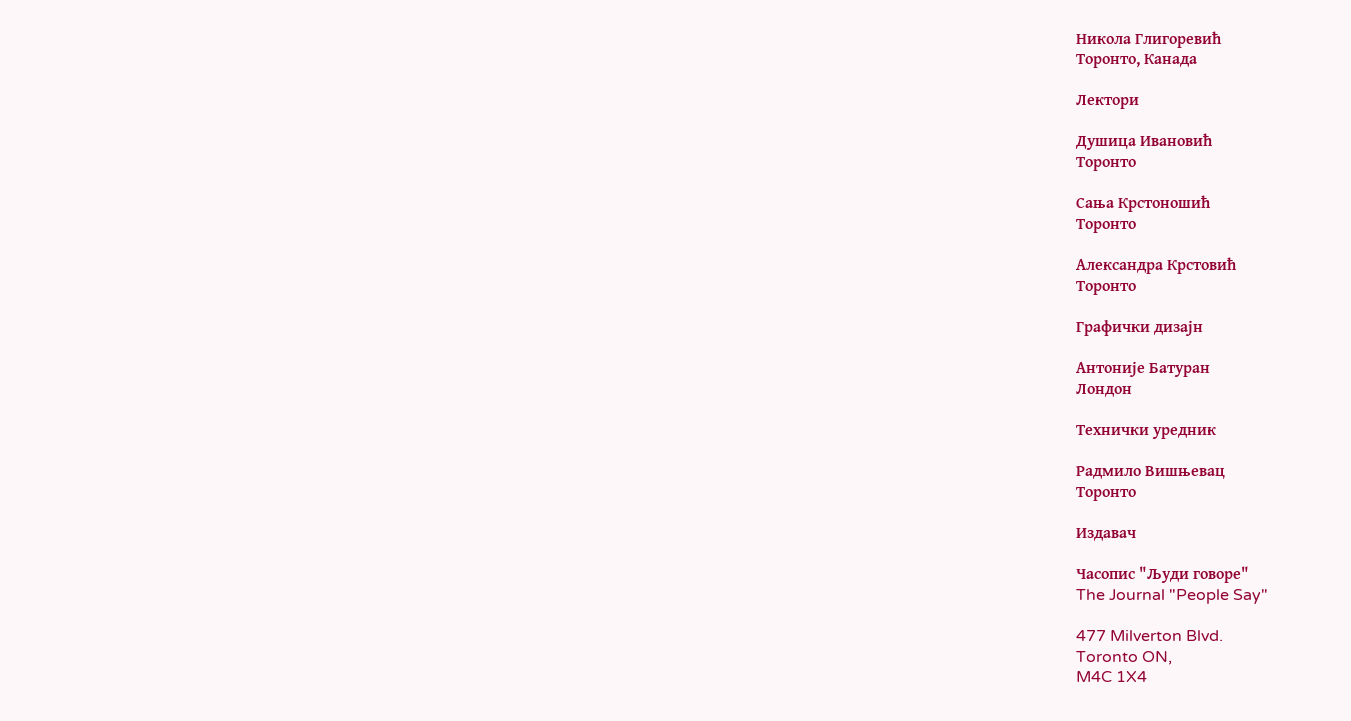Никола Глигоревић
Торонто, Канада

Лектори

Душица Ивановић
Торонто

Сања Крстоношић
Торонто

Александра Крстовић
Торонто

Графички дизајн

Антоније Батуран
Лондон

Технички уредник

Радмило Вишњевац
Торонто

Издавач

Часопис "Људи говоре"
The Journal "People Say"

477 Milverton Blvd.
Toronto ON,
M4C 1X4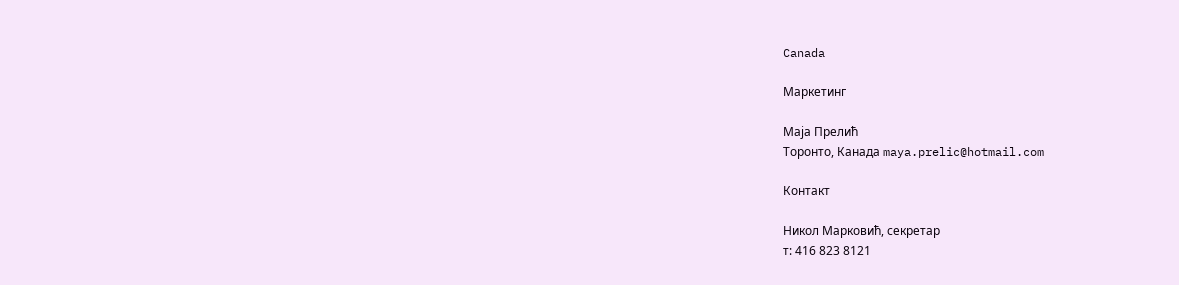Canada

Маркетинг

Маја Прелић
Торонто, Канада maya.prelic@hotmail.com

Контакт

Никол Марковић, секретар
т: 416 823 8121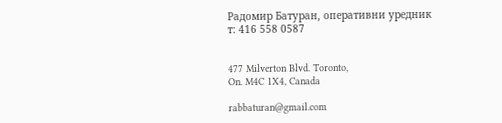Радомир Батуран, oперативни уредник
т: 416 558 0587


477 Milverton Blvd. Toronto,
On. M4C 1X4, Canada

rabbaturan@gmail.com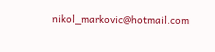nikol_markovic@hotmail.com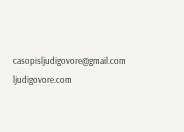casopisljudigovore@gmail.com ljudigovore.com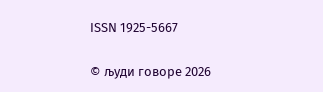ISSN 1925-5667

© људи говоре 2026